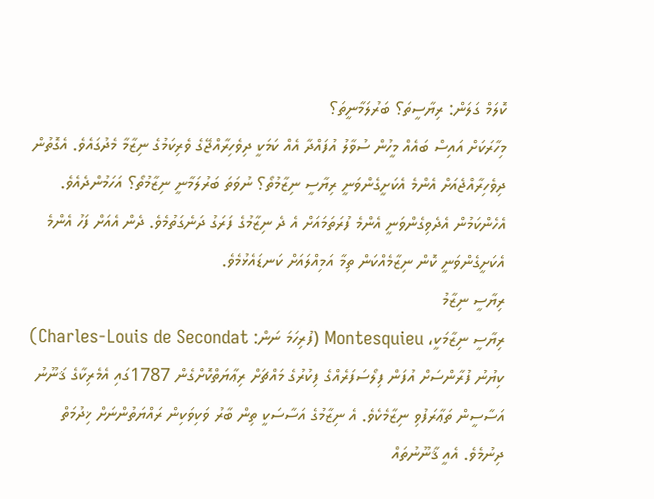ކޮލަމް ގަލަން: ރިޔާސީތަ؟ ބަރުލަމާނީތަ؟
މިހާރަކަށް އައިސް ބައެއް މީހުން ސުވާލު އުފައްދާ އެއް ކަމަކީ ދިވެހިރާއްޖޭގެ ވެރިކަމުގެ ނިޒާމާ މެދުގައެވެ. އެގޮތުން ދިވެހިރާއްޖެއަށް އެންމެ އެކަށީގެންވަނީ ރިޔާސީ ނިޒާމުތޯ؟ ނުވަތަ ބަރުލަމާނީ ނިޒާމުތޯ؟ އަހަމުންދެއެވެ. އެހެންކަމުން އެދެވިގެންވަނީ އެންމެ ފުރަތަމައަށް އެ ދެ ނިޒާމުގެ ފަރަގު ދަނެގަތުމެވެ. ދެން އެއަށް ފަހު އެންމެ އެކަށީގެންވަނީ ކޮން ނިޒާމެއްކަން ތިމާ އަމިއްލައަށް ކަނޑައެޅުމެވެ.
ރިޔާސީ ނިޒާމު
ރިޔާސީ ނިޒާމަކީ، Montesquieu (ފުރިހަމަ ނަން: Charles-Louis de Secondat) ކިޔުނު ފުރާންސަށް އުފަން ފިލޯސަފަރެއްގެ ފިކުރުގެ މައްޗަށް ރިޢާޔަތްކޮށްގެން 1787ގައި އެމެރިކާގެ ޤަނޫނު އަސާސީން ތަޢާރަފުވި ނިޒާމެކެވެ. އެ ނިޒާމުގެ އަސާސަކީ ތިން ބާރު ވަކިވަކިން ރައްޔަތުންނަށް ޚިދުމަތް ދިނުމެވެ. އެއީ ޤާނޫނުތައް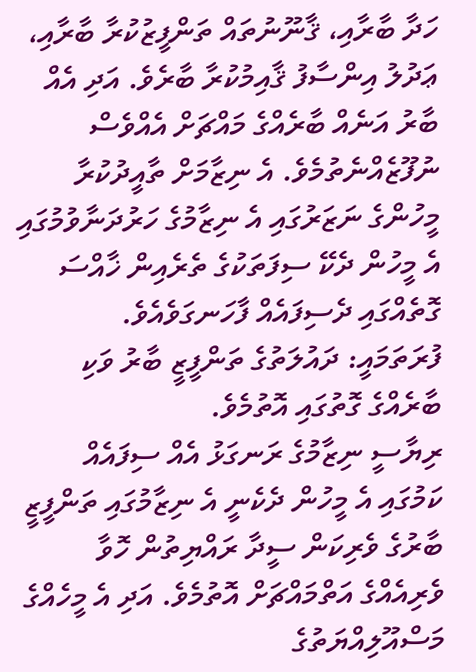ހަދާ ބާރާއި، ޤާނޫނުތައް ތަންފީޒުކުރާ ބާރާއި، ޢަދުލު އިންސާފު ޤާއިމުކުރާ ބާރެވެ. އަދި އެއް ބާރު އަނެއް ބާރެއްގެ މައްޗަށް އެއްވެސް ނުފޫޒެއްނެތުމެވެ. އެ ނިޒާމަށް ތާއީދުކުރާ މީހުންގެ ނަޒަރުގައި އެ ނިޒާމުގެ ހަރުދަނާވުމުގައި އެ މީހުން ދެކޭ ސިފަތަކުގެ ތެރެއިން ޚާއްސަ ގޮތެއްގައި ދެސިފައެއް ފާހަނގަވެއެވެ.
ފުރަތަމައީ: ދައުލަތުގެ ތަންފީޒީ ބާރު ވަކި ބާރެއްގެ ގޮތުގައި އޮތުމެވެ.
ރިޔާސީ ނިޒާމުގެ ރަނގަޅު އެއް ސިފައެއް ކަމުގައި އެ މީހުން ދެކެނީ އެ ނިޒާމުގައި ތަންފީޒީ ބާރުގެ ވެރިކަން ސީދާ ރައްޔިތުން ހޮވާ ވެރިއެއްގެ އަތްމައްޗަށް އޮތުމެވެ. އަދި އެ މީހެއްގެ މަސްއޫލިއްޔަތުގެ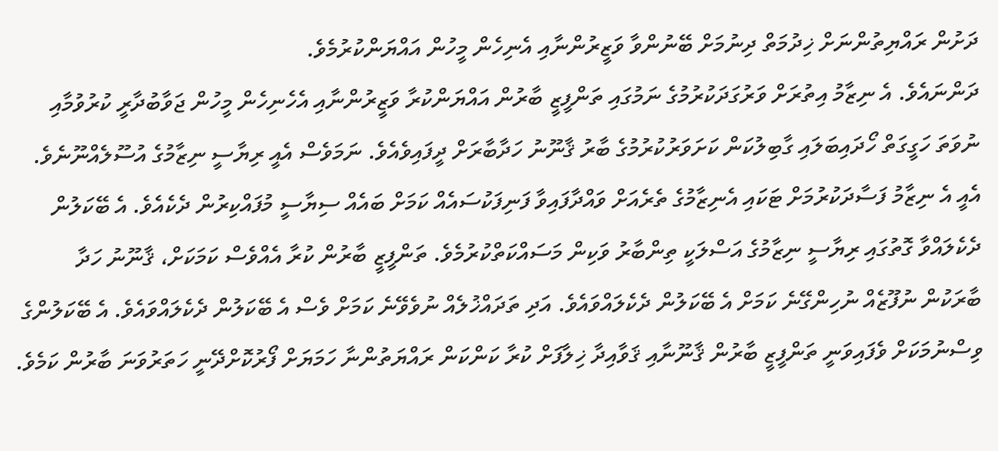ދަށުން ރައްޔިތުންނަށް ޚިދުމަތް ދިނުމަށް ބޭނުންވާ ވަޒީރުންނާއި އެނިހެން މީހުން އައްޔަންކުރުމެވެ.
ދަންނައެވެ. އެ ނިޒާމު އިތުރަށް ވަރުގަދަކުރުމުގެ ނަމުގައި ތަންފީޒީ ބާރުން އައްޔަންކުރާ ވަޒީރުންނާއި އެހެނިހެން މީހުން ޖަވާބުދާރީ ކުރުވުމާއި ނުވަތަ ހަގީގަތް ހޯދައިބަލައި ގާބިލުކަން ކަށަވަރުކުރުމުގެ ބާރު ޤާނޫނު ހަދާބާރަށް ދީފައިވެއެވެ. ނަމަވެސް އެއީ ރިޔާސީ ނިޒާމުގެ އުސޫލެއްނޫނެވެ. އެއީ އެ ނިޒާމު ފަސާދަކުރުމަށް ޓަކައި އެނިޒާމުގެ ތެރެއަށް ވައްދާފައިވާ ފަނިފަކުސައެއް ކަމަށް ބައެއް ސިޔާސީ މުފައްކިރުން ދެކެއެވެ. އެ ބޭކަލުން ދެކެލައްވާ ގޮތުގައި ރިޔާސީ ނިޒާމުގެ އަސްލަކީ ތިންބާރު ވަކިން މަސައްކަތްކުރުމެވެ. ތަންފީޒީ ބާރުން ކުރާ އެއްވެސް ކަމަކަށް، ޤާނޫނު ހަދާ ބާރަކުން ނުފޫޒެއް ނުހިންގޭނެ ކަމަށް އެ ބޭކަލުން ދެކެލައްވައެވެ. އަދި ތަދައްޚުލެއް ނުވެވޭނެ ކަމަށް ވެސް އެ ބޭކަލުން ދެކެލައްވައެވެ. އެ ބޭކަލުންގެ ވިސްނުމަކަށް ވެފައިވަނީ ތަންފީޒީ ބާރުން ޤާނޫނާއި ޤަވާއިދާ ޚިލާފަށް ކުރާ ކަންކަން ރައްޔަތުންނާ ހަމަޔަށް ފޯރުކޮށްދޭނީ ހަތަރުވަނަ ބާރުން ކަމެވެ.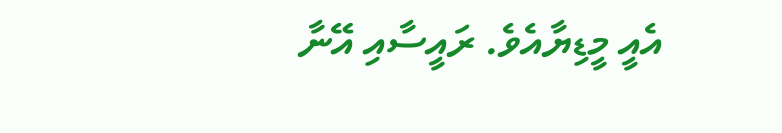އެއީ މީޑިޔާއެވެ. ރައީސާއި އޭނާ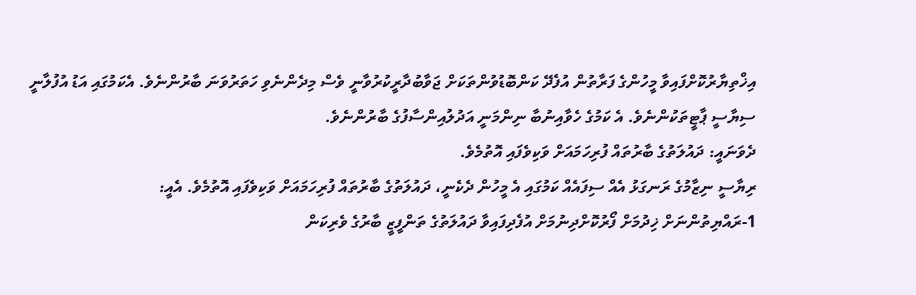އިޚްތިޔާރުކޮށްފައިވާ މީހުންގެ ފަރާތުން އުފެދޭ ކަންބޮޑުވުންތަކަށް ޖަވާބުދާރީކުރުވާނީ ވެސް މިދެންނެވި ހަތަރުވަނަ ބާރުންނެވެ. އެކަމުގައި އަޑު އުފުލާނީ ސިޔާސީ ޕާޓީތަކުންނެވެ. އެ ކަމުގެ ހެވާއިނުބާ ނިންމަނީ އަދުލުއިންސާފުގެ ބާރުންނެވެ.
ދެވަނައީ: ދައުލަތުގެ ބާރުތައް ފުރިހަމައަށް ވަކިވެފައި އޮތުމެވެ.
ރިޔާސީ ނިޒާމުގެ ރަނގަޅު އެއް ސިފައެއް ކަމުގައި އެ މީހުން ދެކެނީ، ދައުލަތުގެ ބާރުތައް ފުރިހަމައަށް ވަކިވެފައި އޮތުމެވެ. އެއީ:
1-ރައްޔިތުންނަށް ޚިދުމަށް ފޯރުކޮށްދިނުމަށް އުފެދިފައިވާ ދައުލަތުގެ ތަންފީޒީ ބާރުގެ ވެރިކަން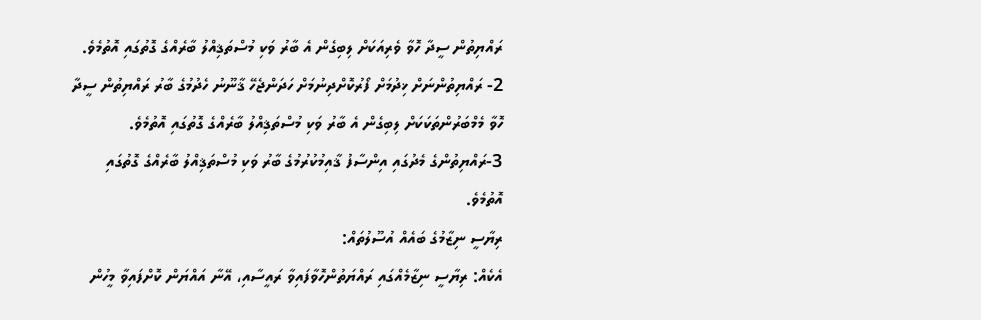ރައްޔިތުން ސީދާ ހޮވާ ވެރިއަކަށް ލިބިގެން އެ ބާރު ވަކި މުސްތަޤިއްލު ބާރެއްގެ ގޮތުގައި އޮތުމެވެ.
2- ރައްޔިތުންނަށް ޚިދުމަށް ފޯރުކޮށްދިނުމަށް ހަދަންޖެހޭ ޤާނޫނު ހެދުމުގެ ބާރު ރައްޔިތުން ސީދާ ހޮވާ މެމްބަރުންތަކަކަށް ލިބިގެން އެ ބާރު ވަކި މުސްތަޤިއްލު ބާރެއްގެ ގޮތުގައި އޮތުމެވެ.
3-ރައްޔިތުންގެ މެދުގައި އިންސާފު ޤާއިމުކުރުމުގެ ބާރު ވަކި މުސްތަޤިއްލު ބާރެއްގެ ގޮތުގައި އޮތުމެވެ.
ރިޔާސީ ނިޒާމުގެ ބައެއް އުސޫލުތައް:
އެކެއް: ރިޔާސީ ނިޒާމެއްގައި ރައްޔަތުންހޮވާފައިވާ ރައީސާއި، އޭނާ އައްޔަން ކޮށްފައިވާ މީހުން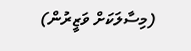(މިސާލަކަށް ވަޒީރުން)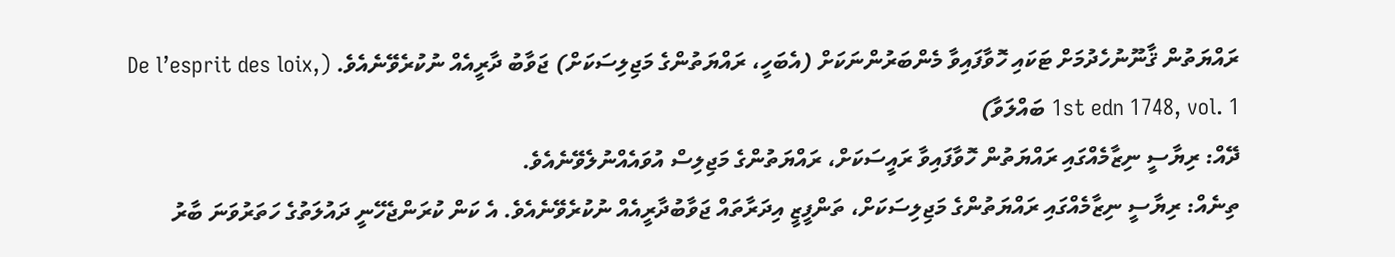ރައްޔަތުން ޤާނޫނުހެދުމަށް ޓަކައި ހޮވާފައިވާ މެންބަރުންނަކަށް (އެބަހީ، ރައްޔަތުންގެ މަޖިލިސަކަށް) ޖަވާބު ދާރީއެއް ނުކުރެވޭނެއެވެ. (De l’esprit des loix, 1st edn 1748, vol. 1 ބައްލަވާ)
ދޭއް: ރިޔާސީ ނިޒާމެއްގައި ރައްޔަތުން ހޮވާފައިވާ ރައީސަކަށް، ރައްޔަތުންގެ މަޖިލިސް އުވައެއްނުލެވޭނެއެވެ.
ތިނެއް: ރިޔާސީ ނިޒާމެއްގައި ރައްޔަތުންގެ މަޖިލިސަކަށް، ތަންފީޒީ އިދަރާތައް ޖަވާބުދާރީއެއް ނުކުރެވޭނެއެވެ. އެ ކަން ކުރަންޖެހޭނީ ދައުލަތުގެ ހަތަރުވަނަ ބާރު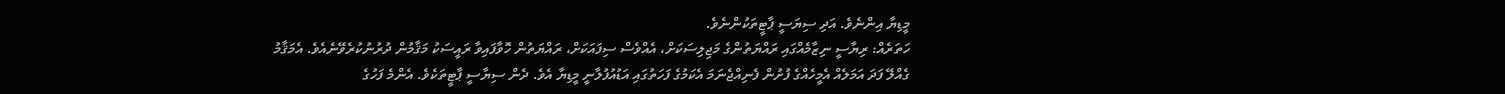މީޑިޔާ އިންނެވެ. އަދި ސިޔަސީ ޕާޓީތަކުންނެވެ.
ހަތަރެއް: ރިޔާސީ ނިޒާމެއްގައި ރައްޔަތުންގެ މަޖިލިސަކަށް، އެއްވެސް ސިފައަކަށް، ރައްޔަތުން ހޮވާފައިވާ ރައީސަކު މަޤާމުން ދުރުނުކުރެވޭނެއެވެ. އެމަޤާމު ގެއްލޭ ފަދަ އަމަލެއް އެމީހެއްގެ ފުށުން ފެނިއްޖެނަމަ އެކަމުގެ ފަހަތުގައި އަޑުއުފުލާނީ މީޑިޔާ އެވެ. ދެން ސިޔާސީ ޕާޓީތަކެވެ. އެންމެ ފަހުގެ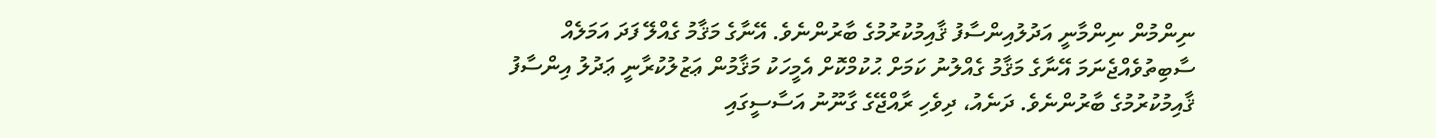ނިންމުން ނިންމާނީ އަދުލުއިންސާފު ޤާއިމުކުރުމުގެ ބާރުންނެވެ. އޭނާގެ މަޤާމު ގެއްލޭ ފަދަ އަމަލެއް ސާބިތުވެއްޖެނަމަ އޭނާގެ މަޤާމު ގެއްލުނު ކަމަށް ޙުކުމްކޮށް އެމީހަކު މަޤާމުން ޢަޒުލުކުރާނީ ޢަދުލު އިންސާފު ޤާއިމުކުރުމުގެ ބާރުންނެވެ. ދަނެއު، ދިވެހި ރާއްޖޭގެ ގާނޫނު އަސާސީގައި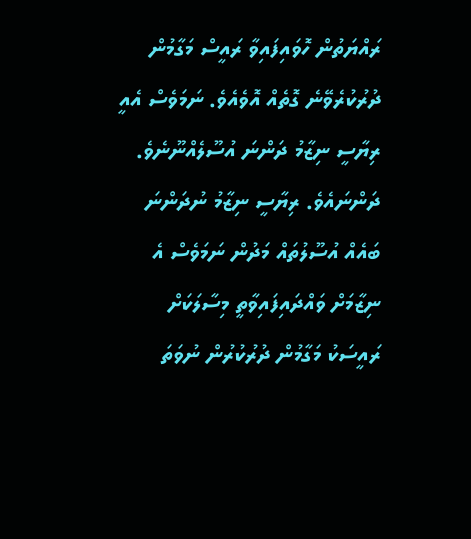ރައްޔަތުން ހޮވައިފައިވާ ރައީސް މަގާމުން ދުރުކުރެވޭނެ ގޮތެއް އޮވެއެވެ. ނަމަވެސް އެއީ ރިޔާސީ ނިޒާމު ދަންނަ އުސޫލެއްނޫނެވެ.
ދަންނައެވެ. ރިޔާސީ ނިޒާމު ނުދަންނަ ބައެއް އުސޫލުތައް މަދުން ނަމަވެސް އެ ނިޒާމަށް ވައްދައިފައިވާތީ މިސާލަކަށް ރައީސަކު މަގާމުން ދުރުކުރުން ނުވަތަ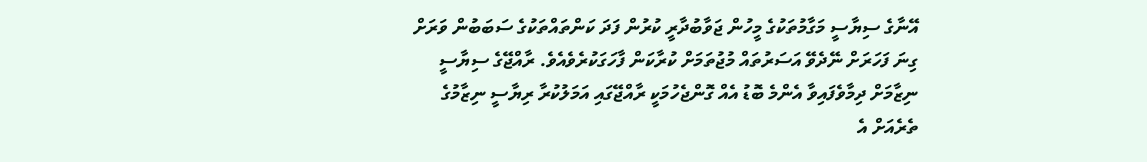އޭނާގެ ސިޔާސީ މަގާމުތަކުގެ މީހުން ޖަވާބުދާރީ ކުރުން ފަދަ ކަންތައްތަކުގެ ސަބަބުން ވަރަށް ގިނަ ފަހަރަށް ނޭދެވޭ އަސަރުތައް މުޖުތަމަށް ކުރާކަން ފާހަގަކުރެވެއެވެ. ރާއްޖޭގެ ސިޔާސީ ނިޒާމަށް ދިމާވެފައިވާ އެންމެ ބޮޑު އެއް ގޮންޖެހުމަކީ ރާއްޖޭގައި އަމަލުކުރާ ރިޔާސީ ނިޒާމުގެ ތެރެއަށް އެ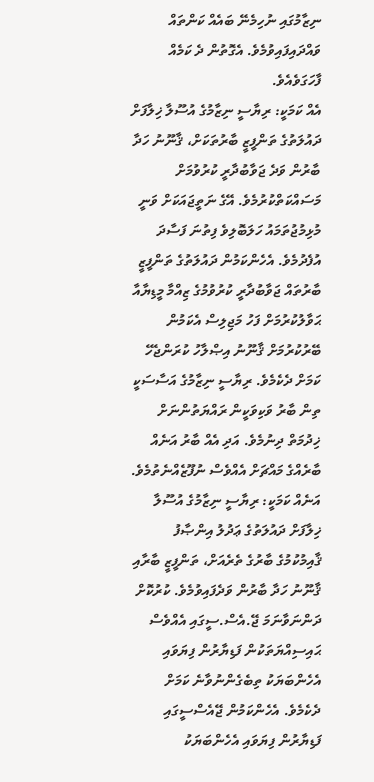ނިޒާމުގައި ނުހިމެނޭ ބައެއް ކަންތައް ވައްދައިފައިވުމެވެ. އެގޮތުން ދެ ކަމެއް ފާހަގަވެއެވެ.
އެއް ކަމަކީ: ރިޔާސީ ނިޒާމުގެ އުސޫލާ ޚިލާފަށް ދައުލަތުގެ ތަންފީޒީ ބާރުތަކަށް، ޤާނޫނު ހަދާ ބާރުން ވަދެ ޖަވާބުދާރީ ކުރުވުމަށް މަސައްކަތްކުރުމެވެ. އޭގެ ނަތީޖައަކަށް ވަނީ މުޅިމުޖުތަމައު ހަލަބޮލިވެ ފިތުނަ ފަސާދަ އުފެދުމެވެ. އެހެންކަމުން ދައުލަތުގެ ތަންފީޒީ ބާރުތައް ޖަވާބުދާރީ ކުރުވުމުގެ ޒިއްމާ މީޑިޔާއާ ޙަވާލުކުރުމަށް ފަހު މަޖިލިސް އެކަމުން ބޭރުކުރުމަށް ޤާނޫނު އިޞްލާހު ކުރަންޖެހޭ ކަމަށް ދެކެމެވެ. ރިޔާސީ ނިޒާމުގެ އަސާސަކީ ތިން ބާރު ވަކިވަކީން ރައްޔަތުންނަށް ޚިދުމަތް ދިނުމެވެ. އަދި އެއް ބާރު އަނެއް ބާރެއްގެ މައްޗަށް އެއްވެސް ނުފޫޒެއްނެތުމެވެ.
އަނެއް ކަމަކީ: ރިޔާސީ ނިޒާމުގެ އުސޫލާ ޚިލާފަށް ދައުލަތުގެ ޢަދުލު އިންޞާފު ޤާއިމުކުމުގެ ބާރުގެ ތެރެއަށް، ތަންފީޒީ ބާރާއި ޤާނޫނު ހަދާ ބާރުން ވަދެފައިވުމެވެ. ކުރުކޮށް ދަންނަވާނަމަ ޖޭ.އެސް.ސީގައި އެއްވެސް ޙައިސިއްޔަތަކުން ފަޑިޔާރުން ފިޔަވައި އެހެންބަޔަކު ތިބެގެންނުވާނެ ކަމަށް ދެކެމެވެ. އެހެންކަމުން ޖޭއެސްސީގައި ފަޑިޔާރުން ފިޔަވައި އެހެންބަޔަކު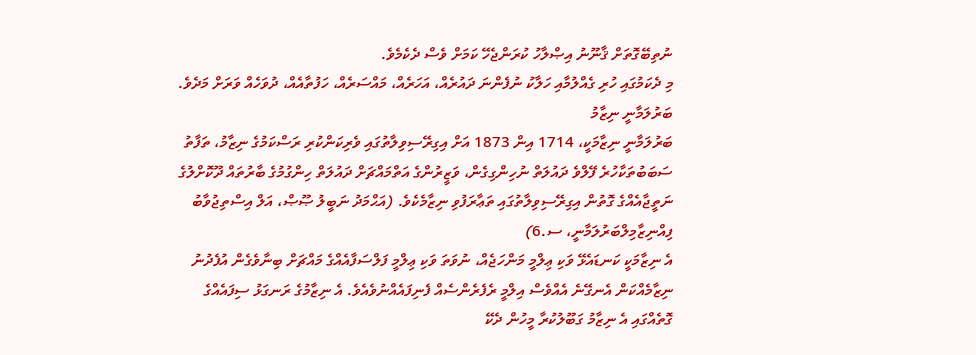ނުތިބޭގޮތަށް ޤާނޫނު އިޞްލާހު ކުރަންޖެހޭ ކަމަށް ވެސް ދެކެމެވެ.
މި ދެކަމުގައި ހުރި ގެއްލުމާއި ހަލާކު ނުފެންނަ ދައުރެއް، އަހަރެއް، މައްސަރެއް، ހަފުތާއެއް، ދުވަހެއް ވަރަށް މަދެވެ.
ބަރުލަމާނީ ނިޒާމު
ބަރުލަމާނީ ނިޒާމަކީ، 1714 އިން 1873 އަށް އިގިރޭސިވިލާތުގައި ވެރިކަންކުރި ރަސްކަމުގެ ނިޒާމު، ތަފާތު ސަބަބުތަކާހުރެ ފޭލްވެ ދައުލަތް ނުހިންގިގެން، ވަޒީރުންގެ އަތްމައްޗަށް ދައުލަތް ހިންގުމުގެ ބާރުތައް ދޫކޮށްލުގެ ނަތީޖާއެއްގެ ގޮތުން އިގިރޭސިވިލާތުގައި ތަޢާރަފުވި ނިޒާމެކެވެ. (އަޙްމަދު ނަބީލު ޞޫޞް، އަލް އިސްތިޖުވާބު ފިއްނިޒާމިލްބަރުލަމާނީ، ސ.6)
އެ ނިޒާމަކީ ކަނޑައެޅޭ ވަކި ޢިލްމީ މަންހަޖެއް، ނުވަތަ ވަކި ޢިލްމީ ފަލްސަފާއެއްގެ މައްޗަށް ބިނާވެގެން އުފެދުނު ނިޒާމެއްކަން އެނގޭނެ އެއްވެސް އިލްމީ ރެފެރެންސެއް ފެނިފައެއްނުވެއެވެ. އެ ނިޒާމުގެ ރަނގަޅު ސިފައެއްގެ ގޮތެއްގައި އެ ނިޒާމު ގަބޫލުކުރާ މީހުން ދެކޭ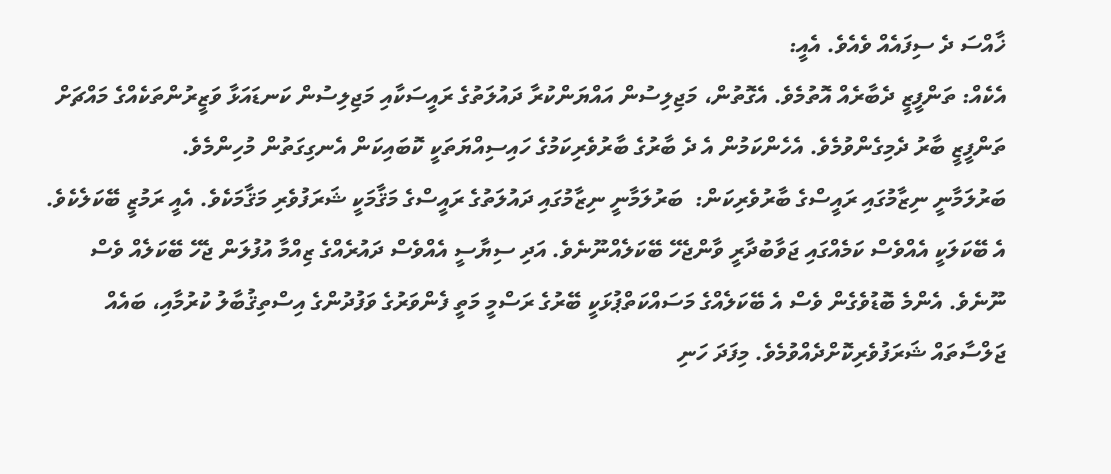ޚާއްސަ ދެ ސިފައެއް ވެއެވެ. އެއީ:
އެކެއް: ތަންފީޒީ ދެބާރެއް އޮތުމެވެ. އެގޮތުން، މަޖިލިސުން އައްޔަންކުރާ ދައުލަތުގެ ރައީސަކާއި މަޖިލިސުން ކަނޑައަޅާ ވަޒީރުންތަކެއްގެ މައްޗަށް ތަންފީޒީ ބާރު ދެމިގެންވުމެވެ. އެހެންކަމުން އެ ދެ ބާރުގެ ބާރުވެރިކަމުގެ ހައިސިއްޔަތަކީ ކޮބައިކަން އެނގިގަތުން މުހިންމެވެ.
ބަރުލަމާނީ ނިޒާމުގައި ރައީސްގެ ބާރުވެރިކަން:  ބަރުލަމާނީ ނިޒާމުގައި ދައުލަތުގެ ރައީސްގެ މަޤާމަކީ ޝަރަފުވެރި މަޤާމަކެވެ. އެއީ ރަމުޒީ ބޭކަލެކެވެ. އެ ބޭކަލަކީ އެއްވެސް ކަމެއްގައި ޖަވާބުދާރީ ވާންޖެހޭ ބޭކަލެއްނޫނެވެ. އަދި ސިޔާސީ އެއްވެސް ދައުރެއްގެ ޒިއްމާ އުފުލަން ޖެހޭ ބޭކަލެއް ވެސް ނޫނެވެ. އެންމެ ބޮޑުވެގެން ވެސް އެ ބޭކަލެއްގެ މަސައްކަތްޕުޅަކީ ބޭރުގެ ރަސްމީ މަތީ ފެންވަރުގެ ވަފުދުންގެ އިސްތިޤުބާލު ކުރުމާއި، ބައެއް ޖަލްސާތައް ޝަރަފުވެރިކޮށްދެއްވުމެވެ. މިފަދަ ހަނި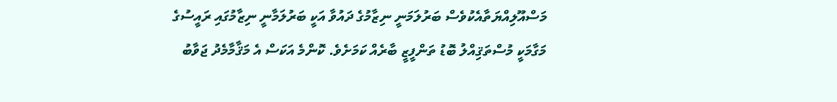މަސްއޫލިއްޔަތާއެކުވެސް ބަރުލަމަނީ ނިޒާމުގެ ދައުވާ އަކީ ބަރުލަމާނީ ނިޒާމުގައި ރައީސުގެ މަގާމަކީ މުސްތަޤިއްލު ބޮޑު ތަންފީޒީ ބާރެއް ކަމަށެވެ. ކޮންމެ އަކަސް އެ މަޤާމާމެދު ޖަވާބު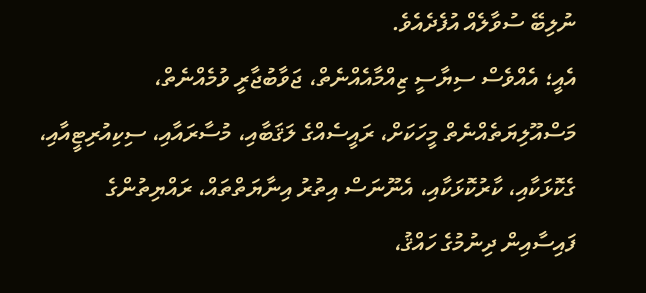ނުލިބޭ ސުވާލެއް އުފެދެއެވެ.
އެއީ؛ އެއްވެސް ސިޔާސީ ޒިއްމާއެއްނެތް، ޖަވާބުޖާރީ ވުމެއްނެތް، މަސްއޫލިޔަތެއްނެތް މީހަކަށް، ރައީސެއްގެ ލަޤަބާއި، މުސާރައާއި، ސިކިއުރިޓީއާއި، ގެކޮޅަކާއި، ކާރުކޮޅަކާއި، އެނޫނަސް އިތުރު އިނާޔަތްތައް، ރައްޔިތުންގެ ފައިސާއިން ދިނުމުގެ ހައްޤު،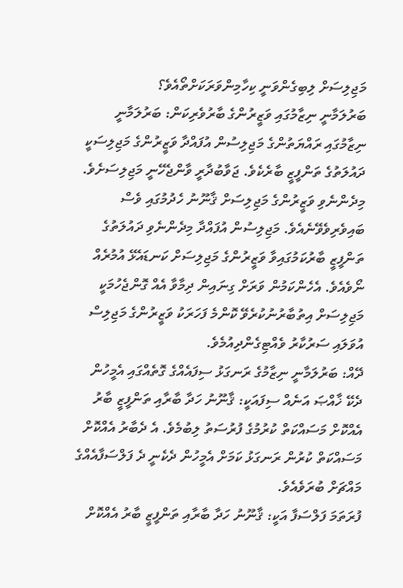މަޖިލިސަށް ލިބިގެންވަނީ ކިހާމިންވަރަކަށްތޯއެވެ؟
ބަރުލަމާނީ ނިޒާމުގައި ވަޒީރުންގެ ބާރުވެރިކަން: ބަރުލަމާނީ ނިޒާމުގައި ރައްޔަތުންގެ މަޖިލިސުން އުފައްދާ ވަޒީރުންގެ މަޖިލިސަކީ ދައުލަތުގެ ތަންފީޒީ ބާރެކެވެ. ޖަވާބުދާރީ ވާންޖެހޭނީ މަޖިލިސަށެވެ. މިދެންނެވި ވަޒީރުންގެ މަޖިލިސަށް ޤާނޫނު ހެދުމުގައި ވެސް ބައިވެރިވެވޭނެއެވެ. މަޖިލިސުން އުފައްދާ މިދެންނެވި ދައުލަތުގެ ތަންފީޒީ ބާރުކަމުގައިވާ ވަޒީރުންގެ މަޖިލިސަށް ކަނޑައެޅޭ އުމުރެއް ނޯވެއެވެ. އެހެންކަމުން ވަރަށް ގިނައިން ދިމާވާ އެއް ގޮންޖެހުމަކީ މަޖިލިސަށް އިތުބާރުނުކުރެވޭ ކޮންމެ ފަހަރަކު ވަޒީރުންގެ މަޖިލިސް އުވަލައި ސަރުކާރު ވެއްޓިގެންދިއުމެވެ.
ދޭއް: ބަރުލަމާނީ ނިޒާމުގެ ރަނގަޅު ސިފައެއްގެ ގޮތެއްގައި އެމީހުން ދެކޭ ޚާއްޞަ އަނެއް ސިފައަކީ: ޤާނޫނު ހަދާ ބާރާއި ތަންފީޒީ ބާރު އެއްކޮށް މަސައްކަތް ކުރުމުގެ ފުރުސަތު ލިބުމެވެ. އެ ދެބާރު އެއްކޮށް މަސައްކަތް ކުރުން ރަނގަޅު ކަމަށް އެމީހުން ދެކެނީ ދެ ފަލްސަފާއެއްގެ މައްޗަށް ބުރަވެއެވެ.
ފުރަތަމަ ފަލްސަފާ އަކީ: ޤާނޫނު ހަދާ ބާރާއި ތަންފީޒީ ބާރު އެއްކޮށް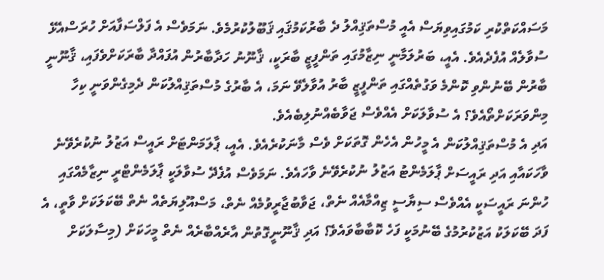މަސައްކަތްކުރި ކަމުގައިވިޔަސް އެއީ މުސްތަޤިއްލު ދެ ބާރުކަމުޤައި ޤަބޫލުކުރުމެވެ. ނަމަވެސް އެ ފަލްސަފާއަށް ހުރަސްއެޅޭ ސުވާލެއް އުފެދެއެވެ. އެއީ، ބަރުލަމާނީ ނިޒާމުގައި ތަންފީޒީ ބާރަކީ، ޤާނޫނު ހަދާބާރުން އުފައްދާ ބާރަކަށްވެފައި، ޤާނޫނީ ބާރުން ބޭނުންވި ކޮންމެ ވަގުތެއްގައި ތަންފީޒީ ބާރު އުވާލެވޭ ނަމަ، އެ ބާރުގެ މުސްތަޤިއްލުކަން ދެމިގެންވަނީ ކިހާ މިންވަރަކަށްތޯއެވެ؟ އެ ސުވާލަކަށް އެއްވެސް ޖަވާބެއްނުލިބެއެވެ.
އަދި އެ މުސްތަޤިއްލުކަން އެ މީހުން އެހެން ގޮތަކަށް ވެސް މާނަކުރެއެވެ. އެއީ، ޕާލަމަންޓަށް ރައީސް އަޒުލު ނުކުރެވޭނެ ވާހަކައާއި އަދި ރައީސަށް ޕާލަމެންޓު އަޒުލު ނުކުރެވޭނެ ވާހައެވެ. ނަމަވެސް އުފެދޭ ސުވާލަކީ ޕާލަމެންޓްރީ ނިޒާމެއްގައި ހުންނަ ރައީސަކީ އެއްވެސް ސިޔާސީ ޒިއްމާއެއް ނެތް، ޖަވާބުޖާރީވުމެއް ނެތް، މަސްއޫލިޔަތެއް ނެތް ބޭކަލަކަށް ވާތީ، އެ ފަދަ ބޭކަލަކު އަޒުކުރުމުގެ ބޭނުމަކީ ފަހެ ކޮބާބާވައެވެ؟ އަދި ޤާނޫނީގޮތުން އާރެއްބާރެއް ނެތް މީހަކަށް (މިސާލަކަށް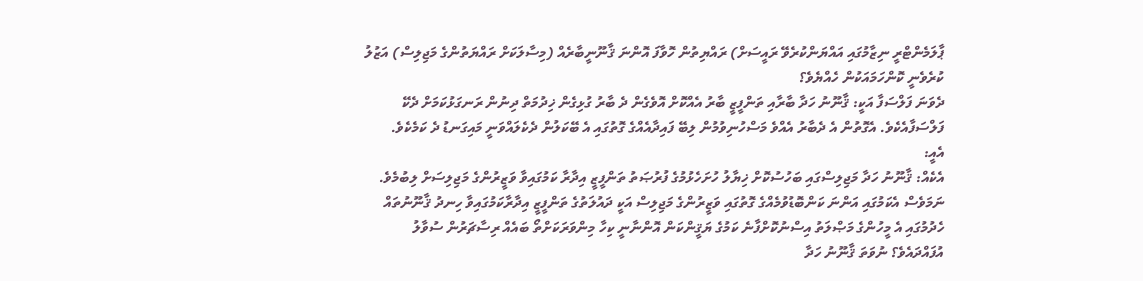ޕާލަމެންޓްރީ ނިޒާމުގައި އައްޔަންކުރެވޭ ރައީސަށް) ރައްޔިތުން ހޮވާފަ އޮންނަ ޤާނޫނީބާރެއް (މިސާލަކަށް ރައްޔަތުންގެ މަޖިލިސް) އަޒުލު ކުރެވެނީ ކޮންހަމައަކުން ހެއްޔެވެ؟
ދެވަނަ ފަލްސަފާ އަކީ: ޤާނޫނު ހަދާ ބާރާއި ތަންފީޒީ ބާރު އެއްކޮށް އޮވެގެން ދެ ބާރު ގުޅިގެން ޚިދުމަތް ދިނުން ރަނގަޅުކަމަށް ދެކޭ ފަލްސަފާއެކެވެ. އެގޮތުން އެ ދެބާރު އެއްވެ މަސްހުނިވުމުން ލިބޭ ފައިދާއެއްގެ ގޮތުގައި އެ ބޭކަލުން ދެކެލައްވަނީ މައިގަނޑު ދެ ކަމެކެވެ.
އެއީ:
އެކެއް: ޤާނޫނު ހަދާ މަޖިލިސްގައި ބަހުސުކޮށް ޚިޔާލު ހުށަހެޅުމުގެ ފުރުޞަތު ތަންފީޒީ އިދާރާ ކަމުގައިވާ ވަޒީރުންގެ މަޖިލިސަށް ލިބުމެވެ.
ނަމަވެސް އެކަމުގައި އަންނަ ކަންބޮޑުވުމެއްގެ ގޮތުގައި ވަޒީރުންގެ މަޖިލިސް އަކީ ދައުލަތުގެ ތަންފީޒީ އިދާރާކަމުގައިވާ ހިނދު ޤާނޫނުތައް ހެދުމުގައި އެ މީހުންގެ މަޞްލަތު އިސްނުކޮށްފާނެ ކަމުގެ ޔަޤީންކަން އޮންނާނީ ކިހާ މިންވަރަކަށްތޯ ބައެއް ރިސާޗަރުން ސުވާލު އުފައްދައެވެ؟ ނުވަތަ ޤާނޫނު ހަދާ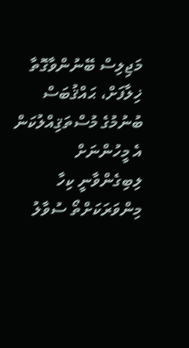މަޖިލިސް ބޭނުންވާގޮތާ ޚިލާފަށް، ޙައްޤުބަސް ބުނުމުގެ މުސްތަޤިއްލުކަން އެ މީހުންނަށް ލިބިގެންވާނީ ކިހާ މިންވަރަކަށްތޯ ސުވާލު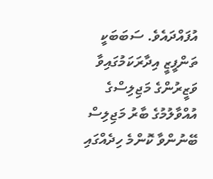އުފައްދައެވެ. ސަބަބަކީ ތަންފީޒީ އިދާރަކަމުގައިވާ ވަޒީރުންގެ މަޖިލިސްގެ އުއްވާލުމުގެ ބާރު މަޖިލިސް ބޭނުންވާ ކޮންމެ ހިދެއްގައި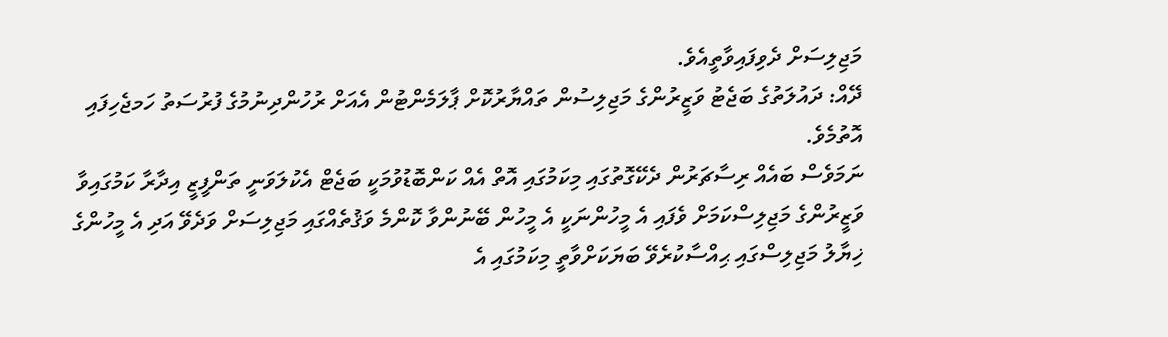މަޖިލިސަށް ދެވިފައިވާތީއެވެ.
ދޭއް: ދައުލަތުގެ ބަޖެޓު ވަޒީރުންގެ މަޖިލިސުން ތައްޔާރުކޮށް ޕާލަމެންޓުން އެއަށް ރުހުންދިނުމުގެ ފުރުސަތު ހަމޖެހިފައި އޮތުމެވެ.
ނަމަވެސް ބައެއް ރިސާޗަރުން ދެކޭގޮތުގައި މިކަމުގައި އޮތް އެއް ކަންބޮޑުވުމަކީ ބަޖެޓް އެކުލަވަނީ ތަންފީޒީ އިދާރާ ކަމުގައިވާ ވަޒީރުންގެ މަޖިލިސްކަމަށް ވެފައި އެ މީހުންނަކީ އެ މީހުން ބޭނުންވާ ކޮންމެ ވަޤުތެއްގައި މަޖިލިސަށް ވަދެވޭ އަދި އެ މީހުންގެ ޚިޔާލު މަޖިލިސްގައި ޙިއްސާކުރެވޭ ބަޔަކަށްވާތީ މިކަމުގައި އެ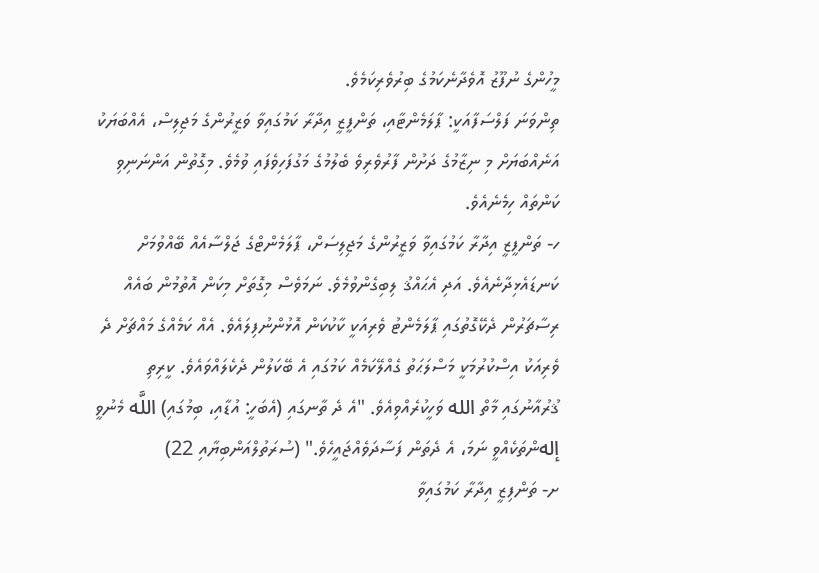މީހުންގެ ނުފޫޒު އޮވެދާނެކަމުގެ ބިރުވެރިކަމެވެ.
ތިންވަނަ ފަލްސަފާއަކީ: ޕާލަމެންޓާއި، ތަންފީޒީ އިދާރާ ކަމުގައިވާ ވަޒީރުންގެ މަޖިލިސް، އެއްބަޔަކު އަނެއްބަޔަށް މި ނިޒާމުގެ ދަށުން ފާރުވެރިވެ ބެލުމުގެ މަގުފަހިވެފައި ވުމެވެ. މިގޮތުން އަންނަނިވި ކަންތައް ހިމެނެއެވެ.
ހ- ތަންފީޒީ އިދާރާ ކަމުގައިވާ ވަޒީރުންގެ މަޖިލިސަށް، ޕާލަމެންޓްގެ ޖަލްސާއެއް ބޭއްވުމަށް ކަނޑައެޅިދާނެއެވެ. އަދި އެޙައްޤު ލިބިގެންވުމެވެ. ނަމަވެސް މިގޮތަށް މިކަން އޮތުމުން ބައެއް ރިސާޗަރުން ދެކޭގޮތުގައި ޕާލަމެންޓު ވެރިއަކީ ކާކުކަން އޮޅުންނުފިލައެވެ. އެއް ކަމެއްގެ މައްޗަށް ދެ ވެރިއަކު އިސްކުރުމަކީ މަސްލަޙަތު ގެއްލޭކަމެއް ކަމުގައި އެ ބޭކަލުން ދެކެލައްވައެވެ. ކީރިތި ޤުރުއާނުގައި މާތް الله ވަހީކުރެއްވިއެވެ. "އެ ދެ ތާނގައި (އެބަހީ: އުޑާއި، ބިމުގައި) اللَّه މެނުވީ إلهންތަކެއްވީ ނަމަ، އެ ދެތަން ފަސާދަވެއްޖައީހެވެ." (ސުރަތުލްއަންބިޔާއި 22)
ށ- ތަންފިޒީ އިދާރާ ކަމުގައިވާ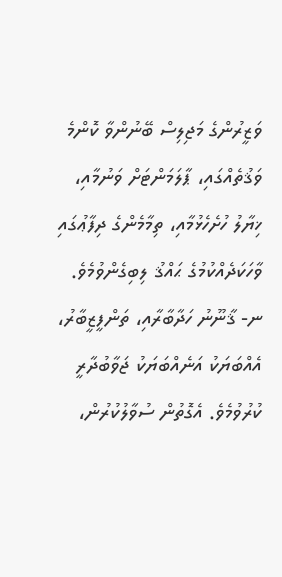ވަޒީރުންގެ މަޖިލިސް ބޭނުންވާ ކޮންމެ ވަޤުތެއްގައި، ޕާލަމަންޓަށް ވަނުމާއި، ޚިޔާލު ހުށެހެޅުމާއި، ތިމާމެންގެ ދިފާޢުގައި ވާހަކަދެއްކުމުގެ ޙައްޤު ލިބިގެންވުމެވެ.
ނ- ޤާނޫނު ހަދާބާރާއި، ތަންފީޒީބާރު، އެއްބަޔަކު އަނެއްބަޔަކު ޖަވާބުދާރީ ކުރުވުމެވެ. އެގޮތުން ސުވާލުކުރުން،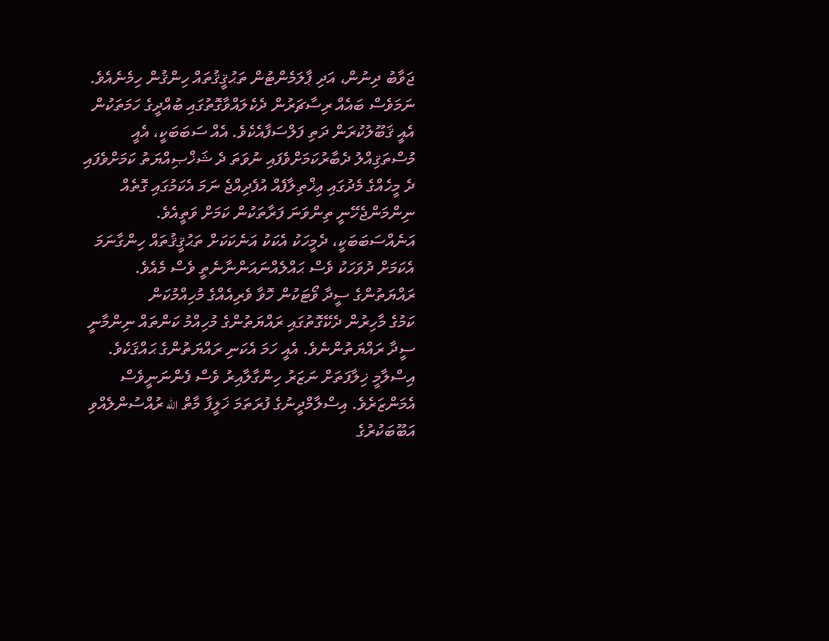ޖަވާބު ދިނުން، އަދި ޕާލަމެންޓުން ތަޙުޤީޤުތައް ހިންޤުން ހިމެނެއެވެ.
ނަމަވެސް ބައެއް ރިސާޗަރުން ދެކެލައްވާގޮތުގައި ބުއްދީގެ ހަމަތަކުން އެއީ ޤަބޫލުކުރަން ދަތި ފަލްސަފާއެކެވެ. އެއް ސަބަބަކީ، އެއީ މުސްތަޤިއްލު ދެބާރުކަމަށްވެފައި ނުވަތަ ދެ ޝަޚްޞިއްޔަތު ކަމަށްވެފައި ދެ މީހެއްގެ މެދުގައި ޢިޚްތިލާފެއް އުފެދިއްޖެ ނަމަ އެކަމުގައި ގޮތެއް ނިންމަންޖެހޭނީ ތިންވަނަ ފަރާތަކުން ކަމަށް ވަތީއެވެ. އަނެއްސަބަބަކީ، ދެމީހަކު އެކަކު އަނެކަކަށް ތަޙުޤީޤުތައް ހިންގާނަމަ އެކަމަށް ދުވަހަކު ވެސް ޙައްލެއްނައަންނާނެތީ ވެސް މެއެވެ.
ރައްޔަތުންގެ ސީދާ ވޯޓަކުން ހޮވާ ވެރިއެއްގެ މުހިއްމުކަން
ކަމުގެ މާހިރުން ދެކޭގޮތުގައި ރައްޔަތުންގެ މުހިއްމު ކަންތައް ނިންމާނީ ސީދާ ރައްޔަތުންނެވެ. އެއީ ހަމަ އެކަނި ރައްޔަތުންގެ ޙައްޤަކެވެ. އިސްލާމީ ޚިލާފަތަށް ނަޒަރު ހިންގާލާއިރު ވެސް ފެންނަނީވެސް އެމަންޒަރެވެ. އިސްލާމްދީނުގެ ފުރަތަމަ ޚަލީފާ މާތް الله ރުއްސުންލެއްވި އަބޫބަކުރުގެ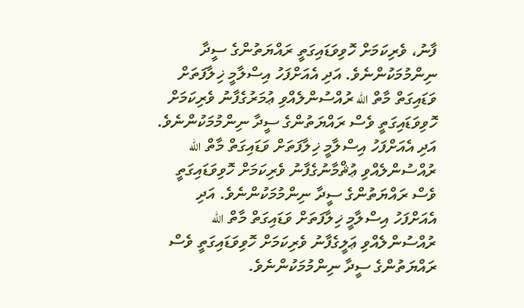ފާނު، ވެރިކަމަށް ހޮވިވަޑައިގަތީ ރައްޔަތުންގެ ސީދާ ނިންމުމަކުންނެވެ. އަދި އެއަށްފަހު އިސްލާމީ ޚިލާފަތަށް ވަޑައިގަތް މާތް الله ރުއްސުންލެއްވި ޢުމަރުގެފާނު ވެރިކަމަށް ހޮވިވަޑައިގަތީ ވެސް ރައްޔަތުންގެ ސީދާ ނިންމުމަކުންނެވެ. އަދި އެއަށްފަހު އިސްލާމީ ޚިލާފަތަށް ވަޑައިގަތް މާތް الله ރުއްސުންލެއްވި ޢުޘްމާނުގެފާނު ވެރިކަމަށް ހޮވިވަޑައިގަތީ ވެސް ރައްޔަތުންގެ ސީދާ ނިންމުމަކުންނެވެ. އަދި އެއަށްފަހު އިސްލާމީ ޚިލާފަތަށް ވަޑައިގަތް މާތް الله ރުއްސުންލެއްވި ޢަލީގެފާނު ވެރިކަމަށް ހޮވިވަޑައިގަތީ ވެސް ރައްޔަތުންގެ ސީދާ ނިންމުމަކުންނެވެ.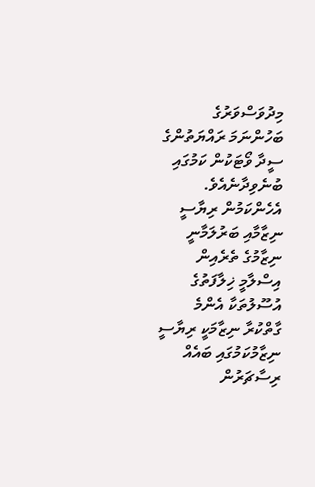މިދުވަސްވަރުގެ ބަހުންނަމަ ރައްޔަތުންގެ ސީދާ ވޯޓަކުން ކަމުގައި ބުނެވިދާނެއެވެ. އެހެންކަމުން ރިޔާސީ ނިޒާމާއި ބަރުލަމާނީ ނިޒާމުގެ ތެރެއިން އިސްލާމީ ޚިލާފަތުގެ އުސޫލުތަކާ އެންމެ ގާތްކުރާ ނިޒާމަކީ ރިޔާސީ ނިޒާމުކަމުގައި ބައެއް ރިސާޗަރުން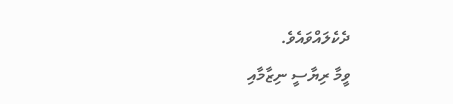ދެކެލައްވައެވެ.
ވީމާ ރިޔާސީ ނިޒާމާއި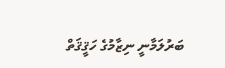ބަރުލަމާނީ ނިޒާމުގެ ހަޤީޤަތް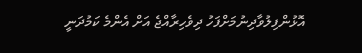އޮޅުންފިލުވާދިނުމަށްފަހު ދިވެހިރާއްޖެ އަށް އެންމެ ކަމުދަނީ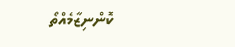ކޮންނިޒާމެއްތޯ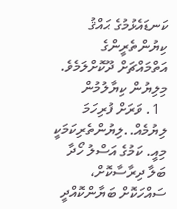ކަނޑައެޅުމުގެ ޙައްޤު ކިޔުންތެރީންގެ އަތްމައްޗަށް ދޫކޮށްލަމެވެ.
މިލިޔުން ކިޔާލުމުން
  1. ވަރަށް ފުރިހަމަ ލިޔުމެއް..ލިޔުންތެރިކަމަކީ މިއީ. ކަމުގެ އަސްލު ހޯދާ ބަލާ ދިރާސާކޮށް، ސައްހަކޮށް ބަޔާންކޮއްދީ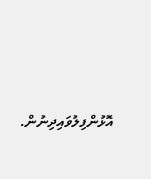އޮޅުންފިލުވައިދިނުން.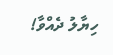ހިޔާލު ދެއްވާ!